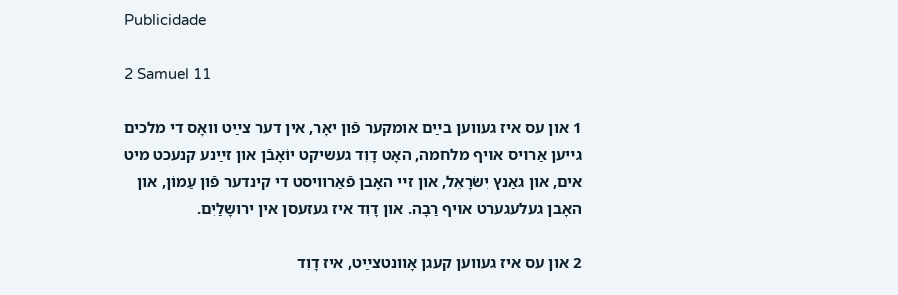Publicidade

2 Samuel 11

1 און עס איז געװען בײַם אומקער פֿון יאָר, אין דער צײַט װאָס די מלכים גײען אַרױס אױף מלחמה, האָט דָוִד געשיקט יוֹאָבֿן און זײַנע קנעכט מיט אים, און גאַנץ יִשׂרָאֵל, און זײ האָבן פֿאַרװיסט די קינדער פֿון עַמוֹן, און האָבן געלעגערט אױף רַבָה. און דָוִד איז געזעסן אין ירושָלַיִם.

2 און עס איז געװען קעגן אָװנטצײַט, איז דָוִד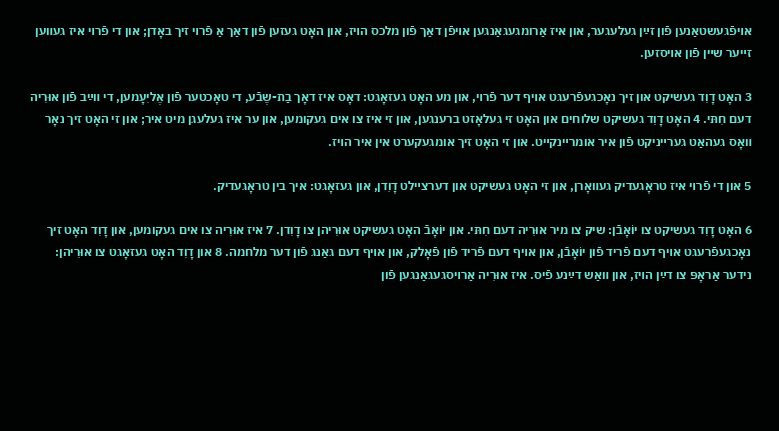אױפֿגעשטאַנען פֿון זײַן געלעגער, און איז אַרומגעגאַנגען אױפֿן דאַך פֿון מלכס הױז, און האָט געזען פֿון דאַך אַ פֿרױ זיך באָדן; און די פֿרױ איז געװען זײער שײן פֿון אױסזען.

3 האָט דָוִד געשיקט און זיך נאָכגעפֿרעגט אױף דער פֿרױ, און מע האָט געזאָגט: דאָס איז דאָך בַת-שֶבֿע, די טאָכטער פֿון אֶליִעָמען, די װײַב פֿון אוּרִיה דעם חִתּי. 4 האָט דָוִד געשיקט שלוחים און האָט זי געלאָזט ברענגען, און זי איז צו אים געקומען, און ער איז געלעגן מיט איר; און זי האָט זיך נאָר װאָס געהאַט גערײניקט פֿון איר אומרײנקײט. און זי האָט זיך אומגעקערט אין איר הױז.

5 און די פֿרױ איז טראָגעדיק געװאָרן, און זי האָט געשיקט און דערצײלט דָוִדן, און געזאָגט: איך בין טראָגעדיק.

6 האָט דָוִד געשיקט צו יוֹאָבֿן: שיק צו מיר אוּרִיה דעם חִתּי. און יוֹאָבֿ האָט געשיקט אוּרִיהן צו דָוִדן. 7 איז אוּרִיה צו אים געקומען, און דָוִד האָט זיך נאָכגעפֿרעגט אױף דעם פֿריד פֿון יוֹאָבֿן, און אױף דעם פֿריד פֿון פֿאָלק, און אױף דעם גאַנג פֿון דער מלחמה. 8 און דָוִד האָט געזאָגט צו אוּרִיהן: נידער אַראָפּ צו דײַן הױז, און װאַש דײַנע פֿיס. איז אוּרִיה אַרױסגעגאַנגען פֿון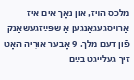מלכס הױז, און נאָך אים איז אַרױסגעגאַנגען אַ שפּײַזגעשאַנק פֿון דעם מלך. 9 אָבער אוּרִיה האָט זיך געלײגט בײַם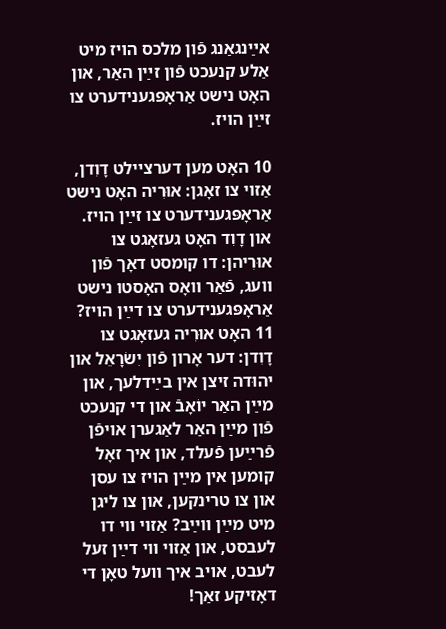אײַנגאַנג פֿון מלכס הױז מיט אַלע קנעכט פֿון זײַן האַר, און האָט נישט אַראָפּגענידערט צו זײַן הױז.

10 האָט מען דערצײלט דָוִדן, אַזױ צו זאָגן: אוּרִיה האָט נישט אַראָפּגענידערט צו זײַן הױז. און דָוִד האָט געזאָגט צו אוּרִיהן: דו קומסט דאָך פֿון װעג, פֿאַר װאָס האָסטו נישט אַראָפּגענידערט צו דײַן הױז? 11 האָט אוּרִיה געזאָגט צו דָוִדן: דער אָרון פֿון יִשׂרָאֵל און יהוּדה זיצן אין בײַדלעך, און מײַן האַר יוֹאָבֿ און די קנעכט פֿון מײַן האַר לאַגערן אױפֿן פֿרײַען פֿעלד, און איך זאָל קומען אין מײַן הױז צו עסן און צו טרינקען, און צו ליגן מיט מײַן װײַב? אַזױ װי דו לעבסט, און אַזױ װי דײַן זעל לעבט, אױב איך װעל טאָן די דאָזיקע זאַך!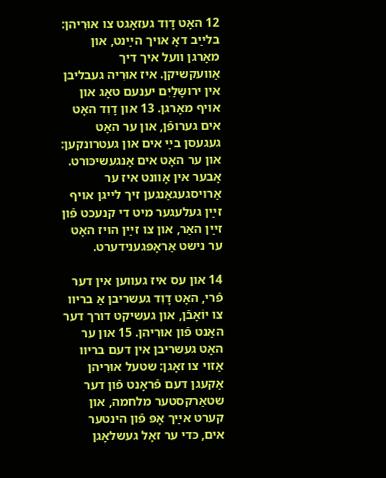12 האָט דָוִד געזאָגט צו אוּרִיהן: בלײַב דאָ אױך הײַנט, און מאָרגן װעל איך דיך אַװעקשיקן. איז אוּרִיה געבליבן אין ירושָלַיִם יענעם טאָג און אױף מאָרגן. 13 און דָוִד האָט אים גערופֿן, און ער האָט געגעסן בײַ אים און געטרונקען: און ער האָט אים אָנגעשיכּורט. אָבער אין אָװנט איז ער אַרױסגעגאַנגען זיך לײגן אױף זײַן געלעגער מיט די קנעכט פֿון זײַן האַר, און צו זײַן הױז האָט ער נישט אַראָפּגענידערט.

14 און עס איז געװען אין דער פֿרי, האָט דָוִד געשריבן אַ בריװ צו יוֹאָבֿן, און געשיקט דורך דער האַנט פֿון אוּרִיהן. 15 און ער האָט געשריבן אין דעם בריװ אַזױ צו זאָגן: שטעל אוּרִיהן אַקעגן דעם פֿראָנט פֿון דער שטאַרקסטער מלחמה, און קערט אײַך אָפּ פֿון הינטער אים, כּדי ער זאָל געשלאָגן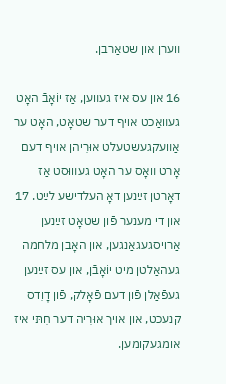װערן און שטאַרבן.

16 און עס איז געװען, אַז יוֹאָבֿ האָט געװאַכט אױף דער שטאָט, האָט ער אַװעקגעשטעלט אוּרִיהן אױף דעם אָרט װאָס ער האָט געװוּסט אַז דאָרטן זײַנען דאָ העלדישע לײַט. 17 און די מענער פֿון שטאָט זײַנען אַרױסגעגאַנגען, און האָבן מלחמה געהאַלטן מיט יוֹאָבֿן, און עס זײַנען געפֿאַלן פֿון דעם פֿאָלק, פֿון דָוִדס קנעכט, און אױך אוּרִיה דער חִתּי איז אומגעקומען.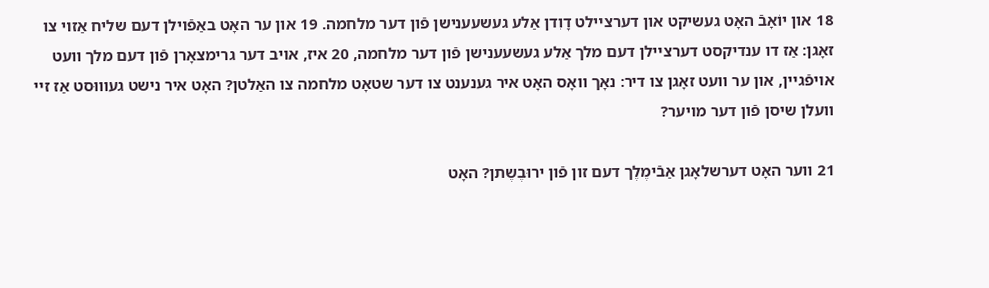18 און יוֹאָבֿ האָט געשיקט און דערצײלט דָוִדן אַלע געשעענישן פֿון דער מלחמה. 19 און ער האָט באַפֿױלן דעם שליח אַזױ צו זאָגן: אַז דו ענדיקסט דערצײלן דעם מלך אַלע געשעענישן פֿון דער מלחמה, 20 איז, אױב דער גרימצאָרן פֿון דעם מלך װעט אױפֿגײן, און ער װעט זאָגן צו דיר: נאָך װאָס האָט איר גענענט צו דער שטאָט מלחמה צו האַלטן? האָט איר נישט געװוּסט אַז זײ װעלן שיסן פֿון דער מױער?

21 װער האָט דערשלאָגן אַבֿימֶלֶך דעם זון פֿון ירוּבֶשֶתן? האָט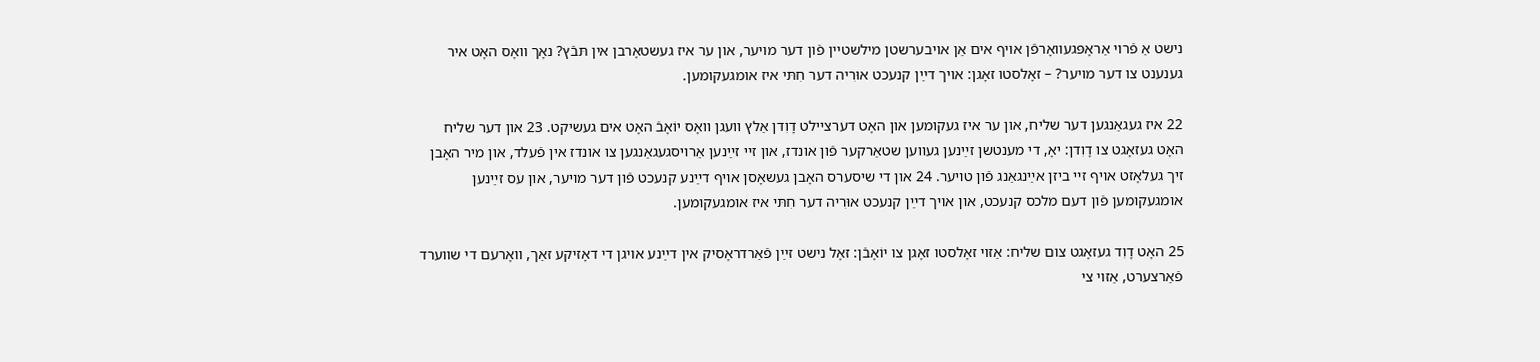נישט אַ פֿרױ אַראָפּגעװאָרפֿן אױף אים אַן אױבערשטן מילשטײן פֿון דער מױער, און ער איז געשטאָרבן אין תּבֿץ? נאָך װאָס האָט איר גענענט צו דער מױער? – זאָלסטו זאָגן: אױך דײַן קנעכט אוּרִיה דער חִתּי איז אומגעקומען.

22 איז געגאַנגען דער שליח, און ער איז געקומען און האָט דערצײלט דָוִדן אַלץ װעגן װאָס יוֹאָבֿ האָט אים געשיקט. 23 און דער שליח האָט געזאָגט צו דָוִדן: יאָ, די מענטשן זײַנען געװען שטאַרקער פֿון אונדז, און זײ זײַנען אַרױסגעגאַנגען צו אונדז אין פֿעלד, און מיר האָבן זיך געלאָזט אױף זײ ביזן אײַנגאַנג פֿון טױער. 24 און די שיסערס האָבן געשאָסן אױף דײַנע קנעכט פֿון דער מױער, און עס זײַנען אומגעקומען פֿון דעם מלכס קנעכט, און אױך דײַן קנעכט אוּרִיה דער חִתּי איז אומגעקומען.

25 האָט דָוִד געזאָגט צום שליח: אַזױ זאָלסטו זאָגן צו יוֹאָבֿן: זאָל נישט זײַן פֿאַרדראָסיק אין דײַנע אױגן די דאָזיקע זאַך, װאָרעם די שװערד פֿאַרצערט, אַזױ צי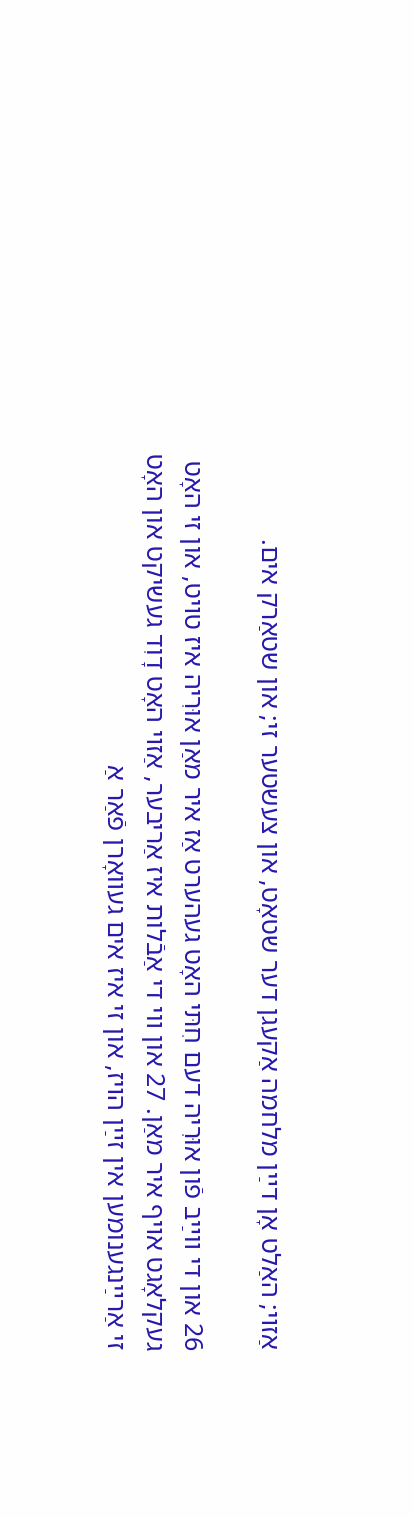אַזױ; האַלט אָן דײַן מלחמה אַקעגן דער שטאָט, און צעשטער זי; און שטאַרק אים.

26 און די װײַב פֿון אוּרִיה דעם חִתּי האָט געהערט אַז איר מאַן אוּרִיה איז טױט, און זי האָט געקלאָגט אױף איר מאַן. 27 און װי די אַבֿלות איז אַריבער, אַזױ האָט דָוִד געשיקט און האָט זי אַרײַנגענומען אין זײַן הױז, און זי איז אים געװאָרן פֿאַר אַ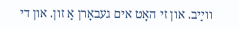װײַב. און זי האָט אים געבאָרן אַ זון. און די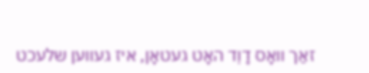זאַך װאָס דָוִד האָט געטאָן, איז געװען שלעכט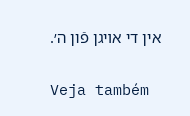אין די אױגן פֿון ה׳.

Veja também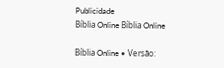Publicidade
Bíblia Online Bíblia Online

Bíblia Online • Versão: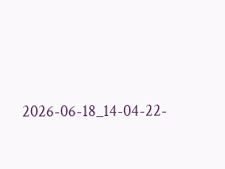2026-06-18_14-04-22-